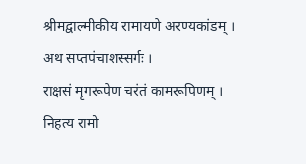श्रीमद्वाल्मीकीय रामायणे अरण्यकांडम् ।
अथ सप्तपंचाशस्सर्गः ।
राक्षसं मृगरूपेण चरंतं कामरूपिणम् ।
निहत्य रामो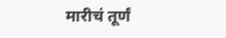मारीचं तूर्णं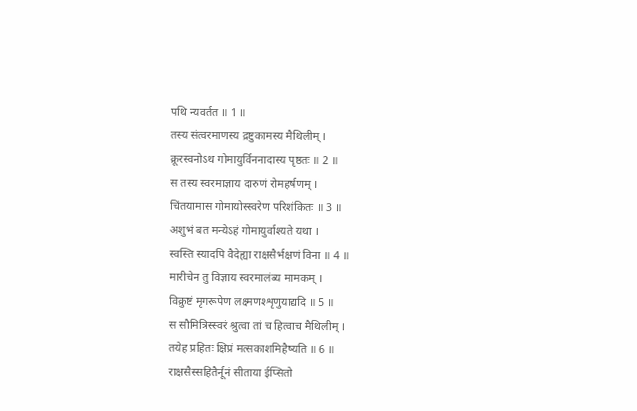पथि न्यवर्तत ॥ 1 ॥
तस्य संत्वरमाणस्य द्रष्टुकामस्य मैथिलीम् ।
क्रूरस्वनोऽथ गोमायुर्विननादास्य पृष्ठतः ॥ 2 ॥
स तस्य स्वरमाज्ञाय दारुणं रोमहर्षणम् ।
चिंतयामास गोमायोस्स्वरेण परिशंकितः ॥ 3 ॥
अशुभं बत मन्येऽहं गोमायुर्वाश्यते यथा ।
स्वस्ति स्यादपि वैदेह्या राक्षसैर्भक्षणं विना ॥ 4 ॥
मारीचेन तु विज्ञाय स्वरमालंब्य मामकम् ।
विक्रुष्टं मृगरूपेण लक्ष्मणश्शृणुयाद्यदि ॥ 5 ॥
स सौमित्रिस्स्वरं श्रुत्वा तां च हित्वाच मैथिलीम् ।
तयेह प्रहितः क्षिप्रं मत्सकाशमिहैष्यति ॥ 6 ॥
राक्षसैस्सहितैर्नूनं सीताया ईप्सितो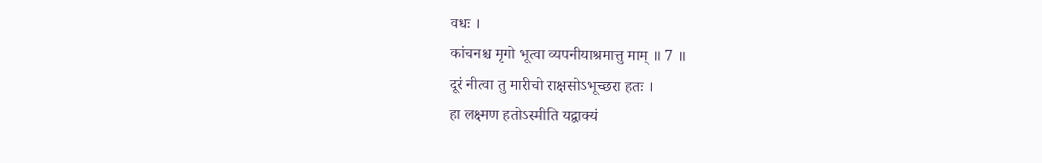वधः ।
कांचनश्च मृगो भूत्वा व्यपनीयाश्रमात्तु माम् ॥ 7 ॥
दूरं नीत्वा तु मारीचो राक्षसोऽभूच्छरा हतः ।
हा लक्ष्मण हतोऽस्मीति यद्वाक्यं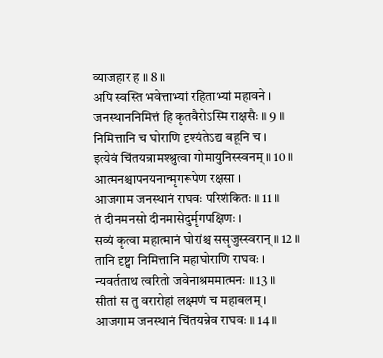व्याजहार ह ॥ 8 ॥
अपि स्वस्ति भवेत्ताभ्यां रहिताभ्यां महावने ।
जनस्थाननिमित्तं हि कृतवैरोऽस्मि राक्षसैः ॥ 9 ॥
निमित्तानि च घोराणि दृश्यंतेऽद्य बहूनि च ।
इत्येवं चिंतयन्रामश्श्रुत्वा गोमायुनिस्स्वनम् ॥ 10 ॥
आत्मनश्चापनयनान्मृगरूपेण रक्षसा ।
आजगाम जनस्थानं राघवः परिशंकितः ॥ 11 ॥
तं दीनमनसो दीनमासेदुर्मृगपक्षिणः ।
सव्यं कृत्वा महात्मानं घोरांश्च ससृजुस्स्वरान् ॥ 12 ॥
तानि दृष्ट्वा निमित्तानि महाघोराणि राघवः ।
न्यवर्तताथ त्वरितो जवेनाश्रममात्मनः ॥ 13 ॥
सीतां स तु वरारोहां लक्ष्मणं च महाबलम् ।
आजगाम जनस्थानं चिंतयन्नेव राघवः ॥ 14 ॥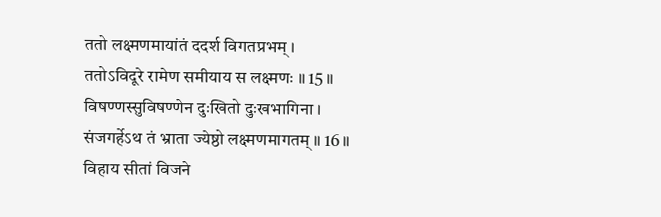ततो लक्ष्मणमायांतं ददर्श विगतप्रभम् ।
ततोऽविदूरे रामेण समीयाय स लक्ष्मणः ॥ 15 ॥
विषण्णस्सुविषण्णेन दुःखितो दुःखभागिना ।
संजगर्हेऽथ तं भ्राता ज्येष्ठो लक्ष्मणमागतम् ॥ 16 ॥
विहाय सीतां विजने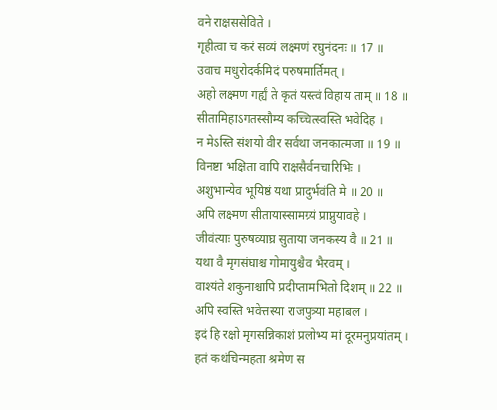वने राक्षससेविते ।
गृहीत्वा च करं सव्यं लक्ष्मणं रघुनंदनः ॥ 17 ॥
उवाच मधुरोदर्कमिदं परुषमार्तिमत् ।
अहो लक्ष्मण गर्ह्यं ते कृतं यस्त्वं विहाय ताम् ॥ 18 ॥
सीतामिहाऽगतस्सौम्य कच्चित्स्वस्ति भवेदिह ।
न मेऽस्ति संशयो वीर सर्वथा जनकात्मजा ॥ 19 ॥
विनष्टा भक्षिता वापि राक्षसैर्वनचारिभिः ।
अशुभान्येव भूयिष्ठं यथा प्रादुर्भवंति मे ॥ 20 ॥
अपि लक्ष्मण सीतायास्सामग्र्यं प्राप्नुयावहे ।
जीवंत्याः पुरुषव्याघ्र सुताया जनकस्य वै ॥ 21 ॥
यथा वै मृगसंघाश्च गोमायुश्चैव भैरवम् ।
वाश्यंते शकुनाश्चापि प्रदीप्तामभितो दिशम् ॥ 22 ॥
अपि स्वस्ति भवेत्तस्या राजपुत्र्या महाबल ।
इदं हि रक्षो मृगसन्निकाशं प्रलोभ्य मां दूरमनुप्रयांतम् ।
हतं कथंचिन्महता श्रमेण स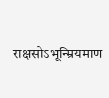राक्षसोऽभून्म्रियमाण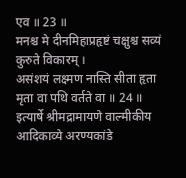एव ॥ 23 ॥
मनश्च मे दीनमिहाप्रहृष्टं चक्षुश्च सव्यं कुरुते विकारम् ।
असंशयं लक्ष्मण नास्ति सीता हृता मृता वा पथि वर्तते वा ॥ 24 ॥
इत्यार्षे श्रीमद्रामायणे वाल्मीकीय आदिकाव्ये अरण्यकांडे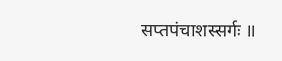सप्तपंचाशस्सर्गः ॥